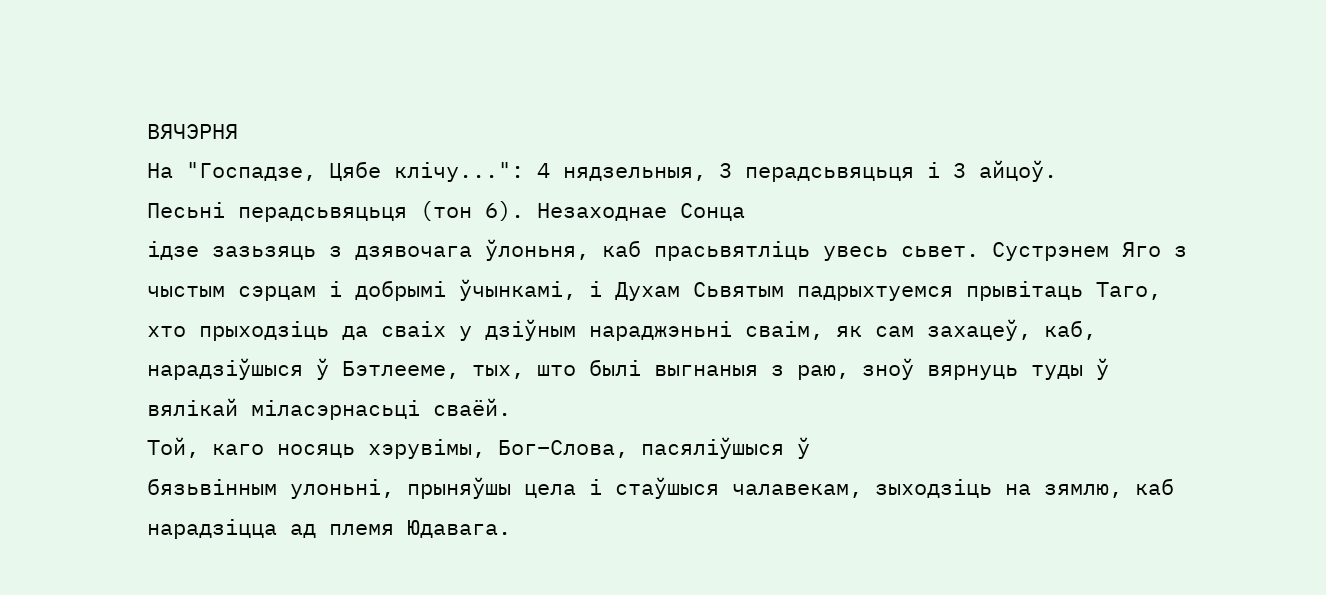ВЯЧЭРНЯ
На "Госпадзе, Цябе клічу...": 4 нядзельныя, 3 перадсьвяцьця і 3 айцоў.
Песьні перадсьвяцьця (тон 6). Незаходнае Сонца
ідзе зазьзяць з дзявочага ўлоньня, каб прасьвятліць увесь сьвет. Сустрэнем Яго з
чыстым сэрцам і добрымі ўчынкамі, і Духам Сьвятым падрыхтуемся прывітаць Таго,
хто прыходзіць да сваіх у дзіўным нараджэньні сваім, як сам захацеў, каб,
нарадзіўшыся ў Бэтлееме, тых, што былі выгнаныя з раю, зноў вярнуць туды ў
вялікай міласэрнасьці сваёй.
Той, каго носяць хэрувімы, Бог–Слова, пасяліўшыся ў
бязьвінным улоньні, прыняўшы цела і стаўшыся чалавекам, зыходзіць на зямлю, каб
нарадзіцца ад племя Юдавага.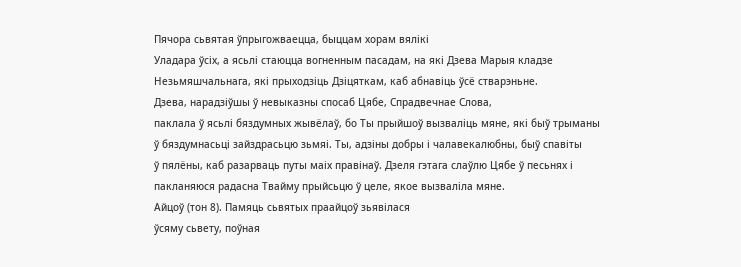Пячора сьвятая ўпрыгожваецца, быццам хорам вялікі
Уладара ўсіх, а ясьлі стаюцца вогненным пасадам, на які Дзева Марыя кладзе
Незьмяшчальнага, які прыходзіць Дзіцяткам, каб абнавіць ўсё стварэньне.
Дзева, нарадзіўшы ў невыказны спосаб Цябе, Спрадвечнае Слова,
паклала ў ясьлі бяздумных жывёлаў, бо Ты прыйшоў вызваліць мяне, які быў трыманы
ў бяздумнасьці зайздрасьцю зьмяі. Ты, адзіны добры і чалавекалюбны, быў спавіты
ў пялёны, каб разарваць путы маіх правінаў. Дзеля гэтага слаўлю Цябе ў песьнях і
пакланяюся радасна Твайму прыйсьцю ў целе, якое вызваліла мяне.
Айцоў (тон 8). Памяць сьвятых праайцоў зьявілася
ўсяму сьвету, поўная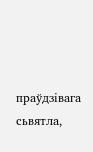праўдзівага сьвятла,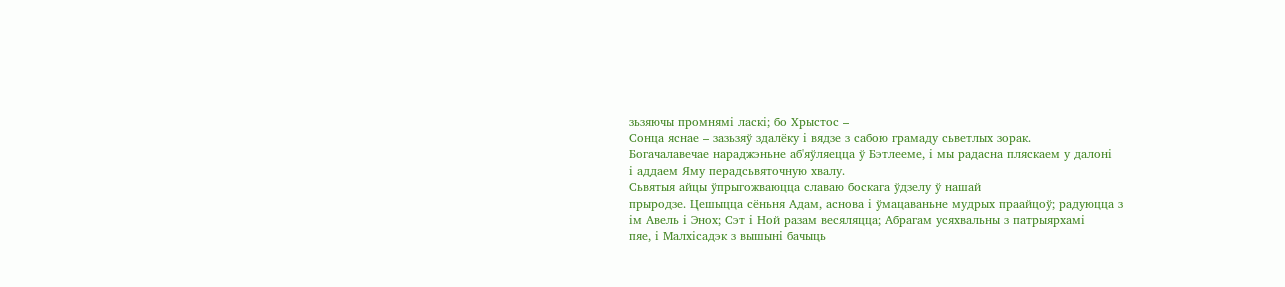зьзяючы промнямі ласкі; бо Хрыстос –
Сонца яснае – зазьзяў здалёку і вядзе з сабою грамаду сьветлых зорак.
Богачалавечае нараджэньне аб'яўляецца ў Бэтлееме, і мы радасна пляскаем у далоні
і аддаем Яму перадсьвяточную хвалу.
Сьвятыя айцы ўпрыгожваюцца славаю боскага ўдзелу ў нашай
прыродзе. Цешыцца сёньня Адам, аснова і ўмацаваньне мудрых праайцоў; радуюцца з
ім Авель і Энох; Сэт і Ной разам весяляцца; Абрагам усяхвальны з патрыярхамі
пяе, і Малхісадэк з вышыні бачыць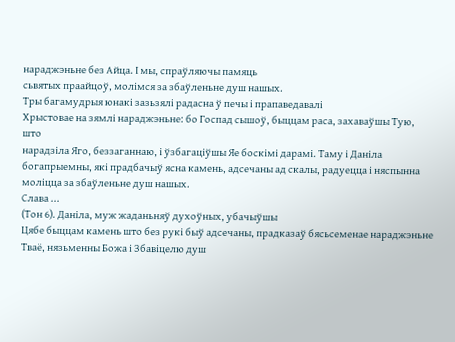нараджэньне без Айца. І мы, спраўляючы памяць
сьвятых праайцоў, молімся за збаўленьне душ нашых.
Тры багамудрыя юнакі зазьзялі радасна ў печы і прапаведавалі
Хрыстовае на зямлі нараджэньне: бо Госпад сышоў, быццам раса, захаваўшы Тую, што
нарадзіла Яго, беззаганнаю, і ўзбагаціўшы Яе боскімі дарамі. Таму і Даніла
богапрыемны, які прадбачыў ясна камень, адсечаны ад скалы, радуецца і няспынна
моліцца за збаўленьне душ нашых.
Слава ...
(Тон 6). Даніла, муж жаданьняў духоўных, убачыўшы
Цябе быццам камень што без рукі быў адсечаны, прадказаў бясьсеменае нараджэньне
Тваё, нязьменны Божа і Збавіцелю душ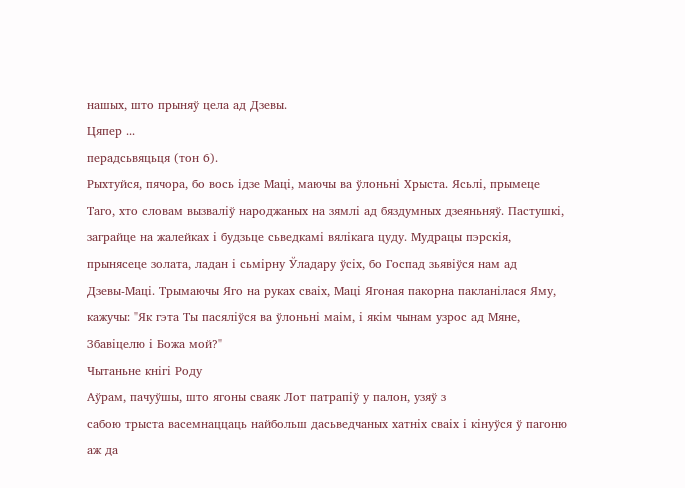нашых, што прыняў цела ад Дзевы.
Цяпер ...
перадсьвяцьця (тон 6).
Рыхтуйся, пячора, бо вось ідзе Маці, маючы ва ўлоньні Хрыста. Ясьлі, прымеце
Таго, хто словам вызваліў народжаных на зямлі ад бяздумных дзеяньняў. Пастушкі,
заграйце на жалейках і будзьце сьведкамі вялікага цуду. Мудрацы пэрскія,
прынясеце золата, ладан і сьмірну Ўладару ўсіх, бо Госпад зьявіўся нам ад
Дзевы-Маці. Трымаючы Яго на руках сваіх, Маці Ягоная пакорна пакланілася Яму,
кажучы: "Як гэта Ты пасяліўся ва ўлоньні маім, і якім чынам узрос ад Мяне,
Збавіцелю і Божа мой?"
Чытаньне кнігі Роду
Аўрам, пачуўшы, што ягоны сваяк Лот патрапіў у палон, узяў з
сабою трыста васемнаццаць найбольш дасьведчаных хатніх сваіх і кінуўся ў пагоню
аж да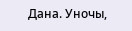Дана. Уночы,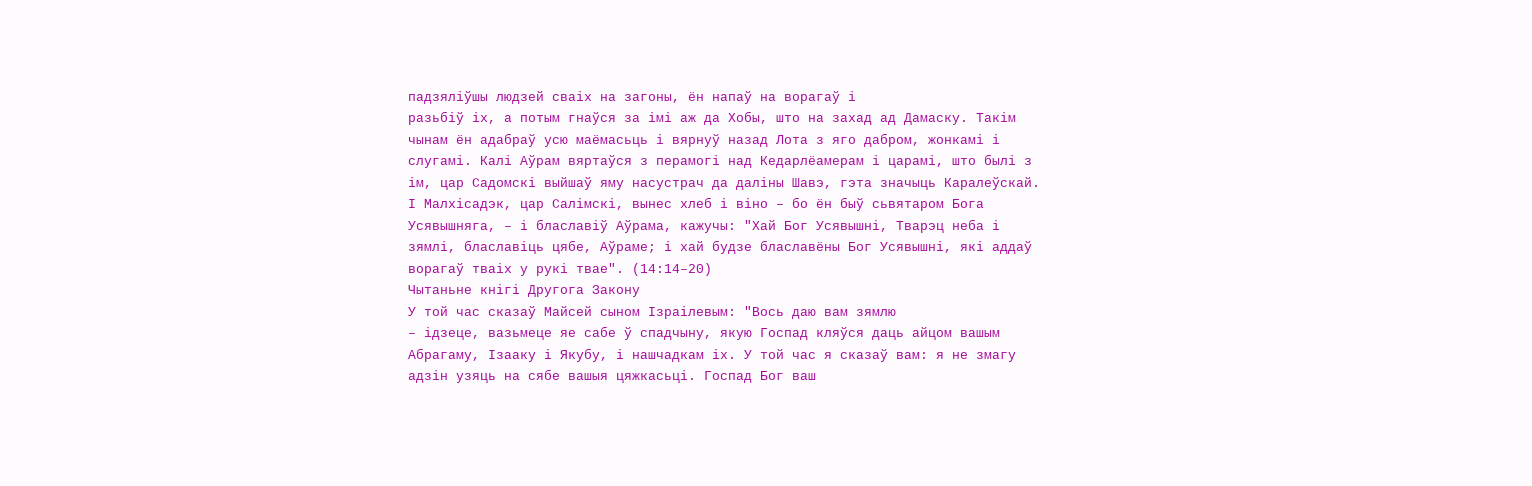падзяліўшы людзей сваіх на загоны, ён напаў на ворагаў і
разьбіў іх, а потым гнаўся за імі аж да Хобы, што на захад ад Дамаску. Такім
чынам ён адабраў усю маёмасьць і вярнуў назад Лота з яго дабром, жонкамі і
слугамі. Калі Аўрам вяртаўся з перамогі над Кедарлёамерам і царамі, што былі з
ім, цар Садомскі выйшаў яму насустрач да даліны Шавэ, гэта значыць Каралеўскай.
І Малхісадэк, цар Салімскі, вынес хлеб і віно – бо ён быў сьвятаром Бога
Усявышняга, – і блаславіў Аўрама, кажучы: "Хай Бог Усявышні, Тварэц неба і
зямлі, блаславіць цябе, Аўраме; і хай будзе блаславёны Бог Усявышні, які аддаў
ворагаў тваіх у рукі твае". (14:14–20)
Чытаньне кнігі Другога Закону
У той час сказаў Майсей сыном Ізраілевым: "Вось даю вам зямлю
– ідзеце, вазьмеце яе сабе ў спадчыну, якую Госпад кляўся даць айцом вашым
Абрагаму, Ізааку і Якубу, і нашчадкам іх. У той час я сказаў вам: я не змагу
адзін узяць на сябе вашыя цяжкасьці. Госпад Бог ваш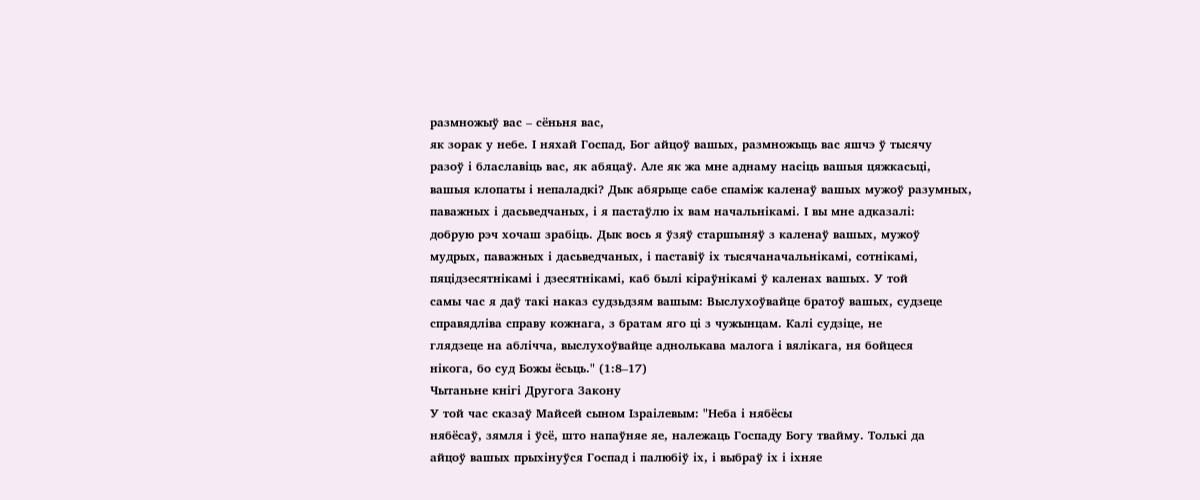размножыў вас – сёньня вас,
як зорак у небе. І няхай Госпад, Бог айцоў вашых, размножыць вас яшчэ ў тысячу
разоў і блаславіць вас, як абяцаў. Але як жа мне аднаму насіць вашыя цяжкасьці,
вашыя клопаты і непаладкі? Дык абярыце сабе спаміж каленаў вашых мужоў разумных,
паважных і дасьведчаных, і я пастаўлю іх вам начальнікамі. І вы мне адказалі:
добрую рэч хочаш зрабіць. Дык вось я ўзяў старшыняў з каленаў вашых, мужоў
мудрых, паважных і дасьведчаных, і паставіў іх тысячаначальнікамі, сотнікамі,
пяцідзесятнікамі і дзесятнікамі, каб былі кіраўнікамі ў каленах вашых. У той
самы час я даў такі наказ судзьдзям вашым: Выслухоўвайце братоў вашых, судзеце
справядліва справу кожнага, з братам яго ці з чужынцам. Калі судзіце, не
глядзеце на аблічча, выслухоўвайце аднолькава малога і вялікага, ня бойцеся
нікога, бо суд Божы ёсьць." (1:8–17)
Чытаньне кнігі Другога Закону
У той час сказаў Майсей сыном Ізраілевым: "Неба і нябёсы
нябёсаў, зямля і ўсё, што напаўняе яе, належаць Госпаду Богу твайму. Толькі да
айцоў вашых прыхінуўся Госпад і палюбіў іх, і выбраў іх і іхняе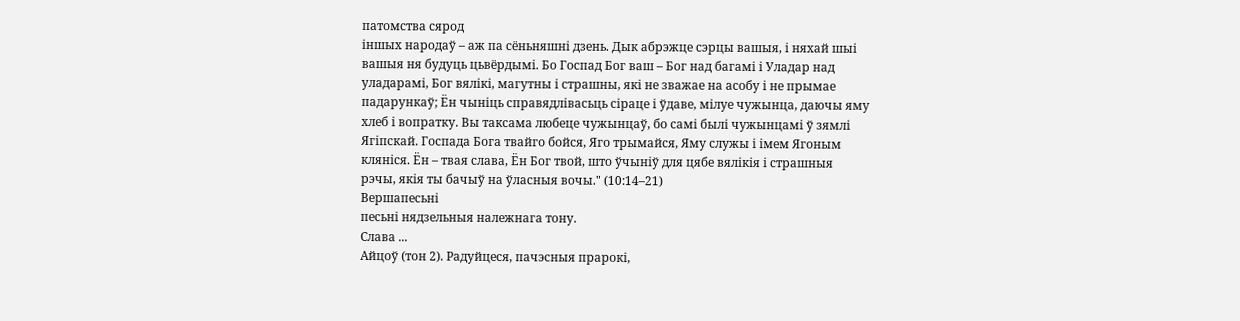патомства сярод
іншых народаў – аж па сёньняшні дзень. Дык абрэжце сэрцы вашыя, і няхай шыі
вашыя ня будуць цьвёрдымі. Бо Госпад Бог ваш – Бог над багамі і Уладар над
уладарамі, Бог вялікі, магутны і страшны, які не зважае на асобу і не прымае
падарункаў; Ён чыніць справядлівасьць сіраце і ўдаве, мілуе чужынца, даючы яму
хлеб і вопратку. Вы таксама любеце чужынцаў, бо самі былі чужынцамі ў зямлі
Ягіпскай. Госпада Бога твайго бойся, Яго трымайся, Яму служы і імем Ягоным
кляніся. Ён – твая слава, Ён Бог твой, што ўчыніў для цябе вялікія і страшныя
рэчы, якія ты бачыў на ўласныя вочы." (10:14–21)
Вершапесьні
песьні нядзельныя належнага тону.
Слава ...
Айцоў (тон 2). Радуйцеся, пачэсныя прарокі,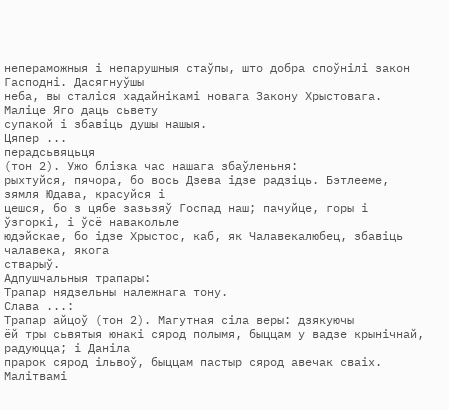непераможныя і непарушныя стаўпы, што добра споўнілі закон Гасподні. Дасягнуўшы
неба, вы сталіся хадайнікамі новага Закону Хрыстовага. Маліце Яго даць сьвету
супакой і збавіць душы нашыя.
Цяпер ...
перадсьвяцьця
(тон 2). Ужо блізка час нашага збаўленьня:
рыхтуйся, пячора, бо вось Дзева ідзе радзіць. Бэтлееме, зямля Юдава, красуйся і
цешся, бо з цябе зазьзяў Госпад наш; пачуйце, горы і ўзгоркі, і ўсё навакольле
юдэйскае, бо ідзе Хрыстос, каб, як Чалавекалюбец, збавіць чалавека, якога
стварыў.
Адпушчальныя трапары:
Трапар нядзельны належнага тону.
Слава ...:
Трапар айцоў (тон 2). Магутная сіла веры: дзякуючы
ёй тры сьвятыя юнакі сярод полымя, быццам у вадзе крынічнай, радуюцца; і Даніла
прарок сярод ільвоў, быццам пастыр сярод авечак сваіх. Малітвамі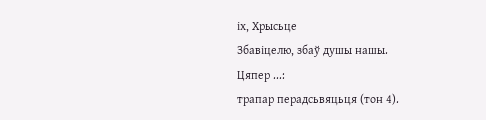іх, Хрысьце
Збавіцелю, збаў душы нашы.
Цяпер ...:
трапар перадсьвяцьця (тон 4).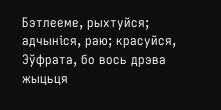Бэтлееме, рыхтуйся; адчыніся, раю; красуйся, Эўфрата, бо вось дрэва жыцьця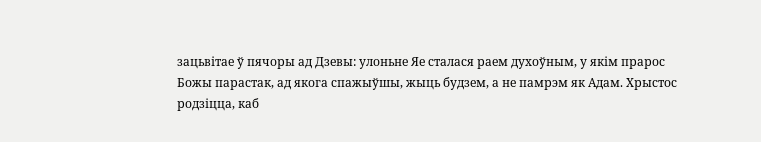зацьвітае ў пячоры ад Дзевы: улоньне Яе сталася раем духоўным, у якім прарос
Божы парастак, ад якога спажыўшы, жыць будзем, а не памрэм як Адам. Хрыстос
родзіцца, каб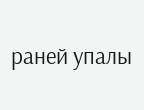раней упалы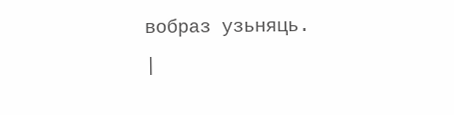вобраз узьняць.
|